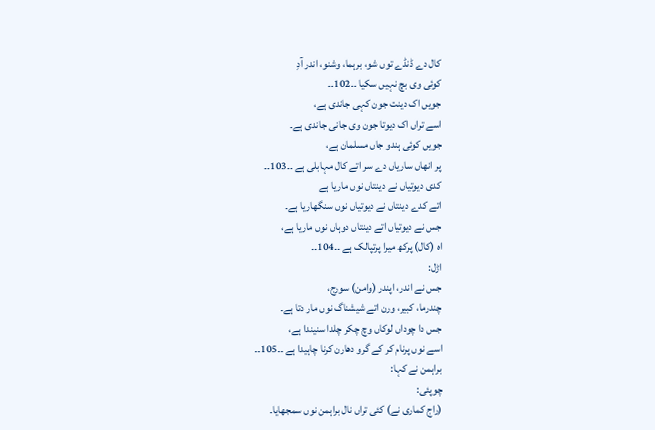کال دے ڈنڈے توں شو، برہما، وشنو، اندر آدِ
کوئی وی بچ نہیں سکیا ۔۔102۔۔
جویں اک دینت جون کہی جاندی ہے،
اسے تراں اک دیوتا جون وی جانی جاندی ہے۔
جویں کوئی ہندو جاں مسلمان ہے،
پر انھاں ساریاں دے سر اتے کال مہابلی ہے ۔۔103۔۔
کدی دیوتیاں نے دینتاں نوں ماریا ہے
اتے کدے دینتاں نے دیوتیاں نوں سنگھاریا ہے۔
جس نے دیوتیاں اتے دینتاں دوہاں نوں ماریا ہے،
اہ (کال) پرکھ میرا پرتپالک ہے ۔۔104۔۔
اڑل:
جس نے اندر، اپندر (وامن) سورج،
چندرما، کبیر، ورن اتے شیشناگ نوں مار دتا ہے۔
جس دا چوداں لوکاں وچ چکر چلدا سنیندا ہے،
اسے نوں پرنام کر کے گرو دھارن کرنا چاہیدا ہے ۔۔105۔۔
براہمن نے کہا:
چوپئی:
(راج کماری نے) کئی تراں نال براہمن نوں سمجھایا۔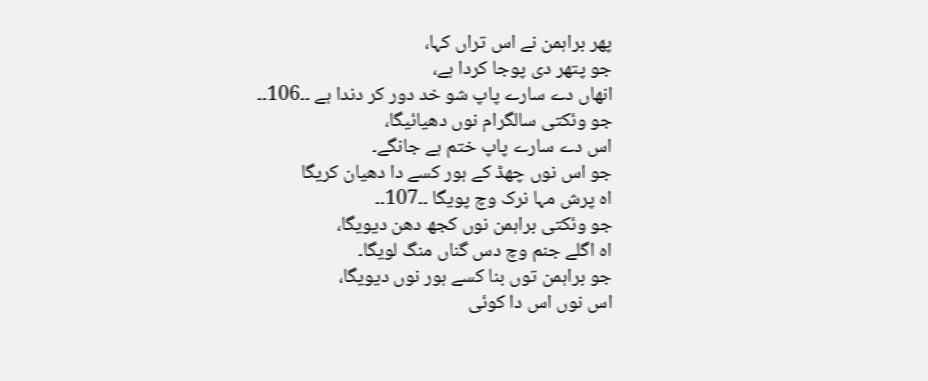پھر براہمن نے اس تراں کہا،
جو پتھر دی پوجا کردا ہے،
انھاں دے سارے پاپ شو خد دور کر دندا ہے ۔۔106۔۔
جو وئکتی سالگرام نوں دھیائیگا،
اس دے سارے پاپ ختم ہے جانگے۔
جو اس نوں چھڈ کے ہور کسے دا دھیان کریگا
اہ پرش مہا نرک وچ پویگا ۔۔107۔۔
جو وئکتی براہمن نوں کجھ دھن دیویگا،
اہ اگلے جنم وچ دس گناں منگ لویگا۔
جو براہمن توں بنا کسے ہور نوں دیویگا،
اس نوں اس دا کوئی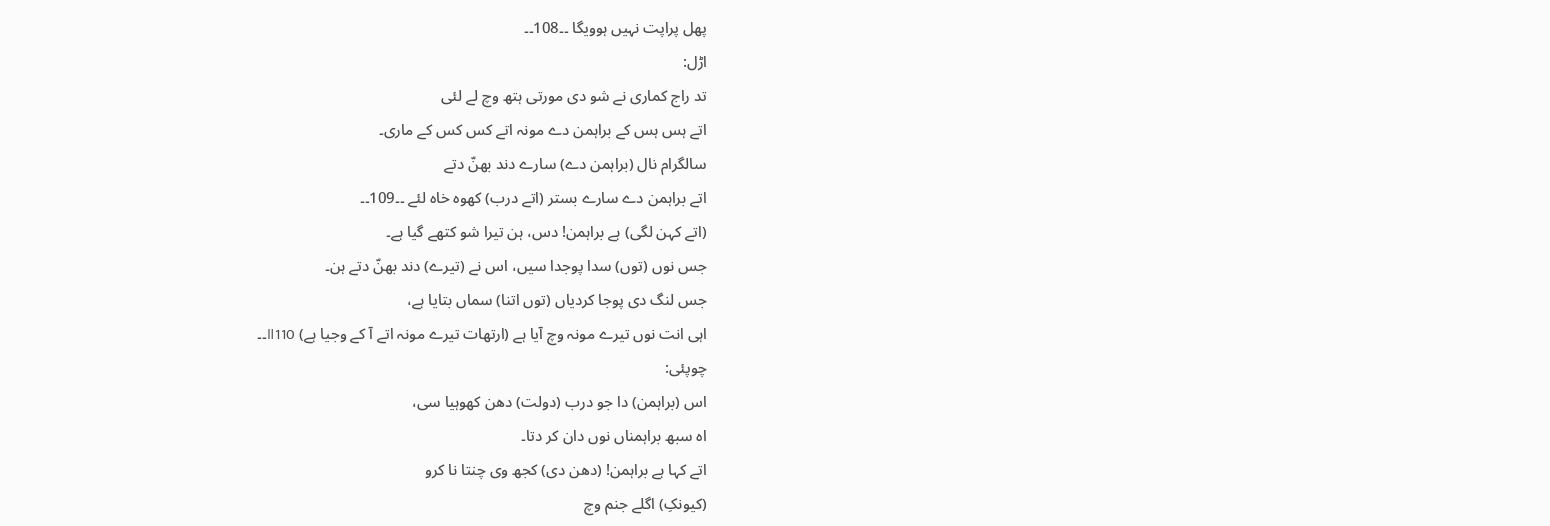پھل پراپت نہیں ہوویگا ۔۔108۔۔
اڑل:
تد راج کماری نے شو دی مورتی ہتھ وچ لے لئی
اتے ہس ہس کے براہمن دے مونہ اتے کس کس کے ماری۔
سالگرام نال (براہمن دے) سارے دند بھنّ دتے
اتے براہمن دے سارے بستر (اتے درب) کھوہ خاہ لئے ۔۔109۔۔
(اتے کہن لگی) ہے براہمن! دس، ہن تیرا شو کتھے گیا ہے۔
جس نوں (توں) سدا پوجدا سیں، اس نے (تیرے) دند بھنّ دتے ہن۔
جس لنگ دی پوجا کردیاں (توں اتنا) سماں بتایا ہے،
اہی انت نوں تیرے مونہ وچ آیا ہے (ارتھات تیرے مونہ اتے آ کے وجیا ہے) ॥110۔۔
چوپئی:
اس (براہمن) دا جو درب (دولت) دھن کھوہیا سی،
اہ سبھ براہمناں نوں دان کر دتا۔
اتے کہا ہے براہمن! (دھن دی) کجھ وی چنتا نا کرو
(کیونکِ) اگلے جنم وچ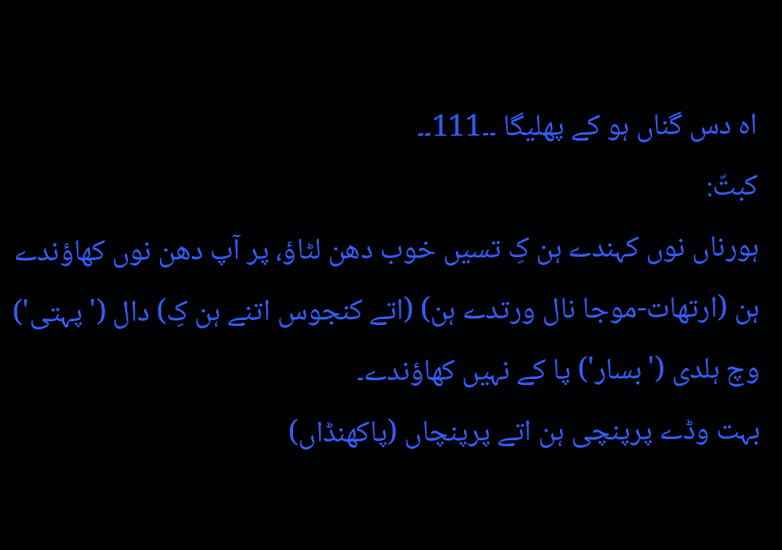اہ دس گناں ہو کے پھلیگا ۔۔111۔۔
کبتّ:
ہورناں نوں کہندے ہن کِ تسیں خوب دھن لٹاؤ، پر آپ دھن نوں کھاؤندے ہن (ارتھات-موجا نال ورتدے ہن) (اتے کنجوس اتنے ہن کِ) دال ('پہتی') وچ ہلدی ('بسار') پا کے نہیں کھاؤندے۔
بہت وڈے پرپنچی ہن اتے پرپنچاں (پاکھنڈاں)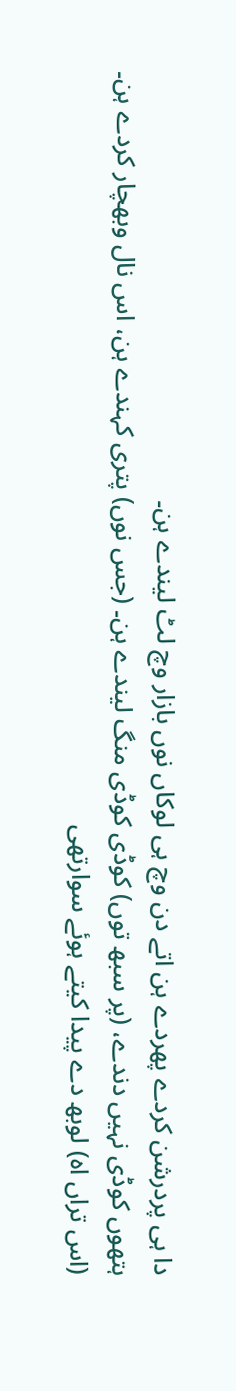دا ہی پردرشن کردے پھردے ہن اتے دن وچ ہی لوکاں نوں بازار وچ لٹ لیندے ہن۔
ہتھوں کوڈی نہیں دندے، (پر سبھ توں) کوڈی کوڈی منگ لیندے ہن۔ (جس نوں) پتری کہندے ہن، اس نال وبھچار کردے ہن۔
(اس تراں اہ) لوبھ دے پیدا کیتے ہوئے سوارتھی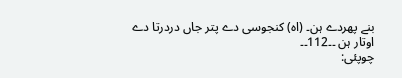بنے پھردے ہن۔ (اہ) کنجوسی دے پتر جاں دردرتا دے اوتار ہن ۔۔112۔۔
چوپئی: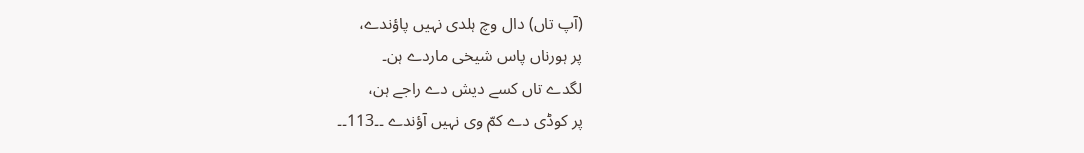(آپ تاں) دال وچ ہلدی نہیں پاؤندے،
پر ہورناں پاس شیخی ماردے ہن۔
لگدے تاں کسے دیش دے راجے ہن،
پر کوڈی دے کمّ وی نہیں آؤندے ۔۔113۔۔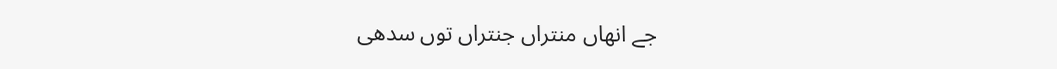جے انھاں منتراں جنتراں توں سدھی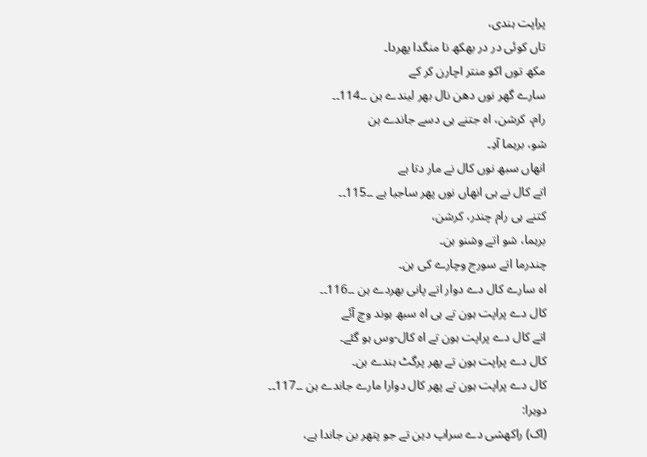پراپت ہندی،
تاں کوئی در در بھکھ نا منگدا پھردا۔
مکھ توں اکو منتر اچارن کر کے
سارے گھر نوں دھن نال بھر لیندے ہن ۔۔114۔۔
رام، کرشن، اہ جتنے ہی دسے جاندے ہن
شو، برہما آدِ۔
انھاں سبھ نوں کال نے مار دتا ہے
اتے کال نے ہی انھاں نوں پھر ساجیا ہے ۔۔115۔۔
کتنے ہی رام چندر، کرشن،
برہما، شو اتے وشنو ہن۔
چندرما اتے سورج وچارے کی ہن۔
اہ سارے کال دے دوار اتے پانی بھردے ہن ۔۔116۔۔
کال دے پراپت ہون تے ہی اہ سبھ ہوند وچ آئے
اتے کال دے پراپت ہون تے اہ کال-وس ہو گئے۔
کال دے پراپت ہون تے پھر پرگٹ ہندے ہن۔
کال دے پراپت ہون تے پھر کال دوارا مارے جاندے ہن ۔۔117۔۔
دوہرا:
(اک) راکھشی دے سراپ دین تے جو پتھر بن جاندا ہے،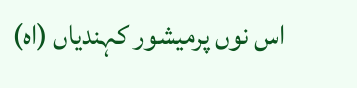اس نوں پرمیشور کہندیاں (اہ)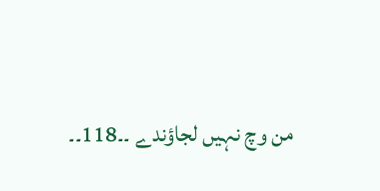من وچ نہیں لجاؤندے ۔۔118۔۔